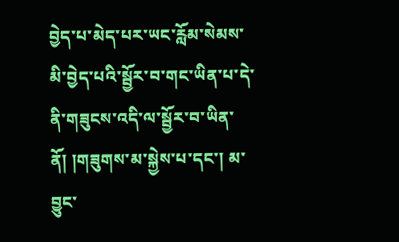བྱེད་པ་མེད་པར་ཡང་རློམ་སེམས་མི་བྱེད་པའི་སྦྱོར་བ་གང་ཡིན་པ་དེ་ནི་གཟུངས་འདི་ལ་སྦྱོར་བ་ཡིན་ནོ། །གཟུགས་མ་སྐྱེས་པ་དང་། མ་བྱུང་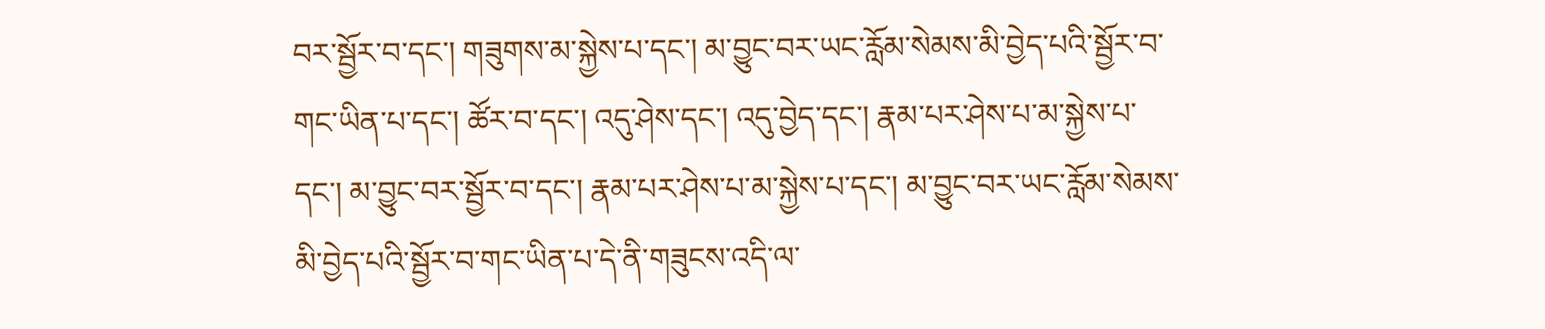བར་སྦྱོར་བ་དང་། གཟུགས་མ་སྐྱེས་པ་དང་། མ་བྱུང་བར་ཡང་རློམ་སེམས་མི་བྱེད་པའི་སྦྱོར་བ་གང་ཡིན་པ་དང་། ཚོར་བ་དང་། འདུ་ཤེས་དང་། འདུ་བྱེད་དང་། རྣམ་པར་ཤེས་པ་མ་སྐྱེས་པ་དང་། མ་བྱུང་བར་སྦྱོར་བ་དང་། རྣམ་པར་ཤེས་པ་མ་སྐྱེས་པ་དང་། མ་བྱུང་བར་ཡང་རློམ་སེམས་མི་བྱེད་པའི་སྦྱོར་བ་གང་ཡིན་པ་དེ་ནི་གཟུངས་འདི་ལ་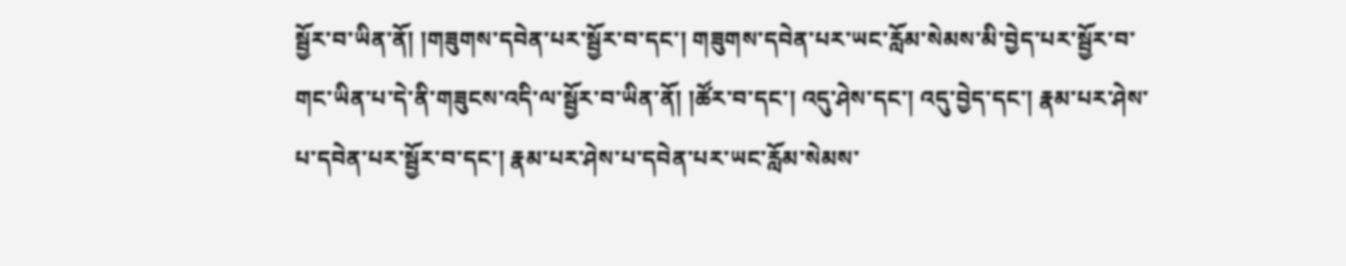སྦྱོར་བ་ཡིན་ནོ། །གཟུགས་དབེན་པར་སྦྱོར་བ་དང་། གཟུགས་དབེན་པར་ཡང་རློམ་སེམས་མི་བྱེད་པར་སྦྱོར་བ་གང་ཡིན་པ་དེ་ནི་གཟུངས་འདི་ལ་སྦྱོར་བ་ཡིན་ནོ། །ཚོར་བ་དང་། འདུ་ཤེས་དང་། འདུ་བྱེད་དང་། རྣམ་པར་ཤེས་པ་དབེན་པར་སྦྱོར་བ་དང་། རྣམ་པར་ཤེས་པ་དབེན་པར་ཡང་རློམ་སེམས་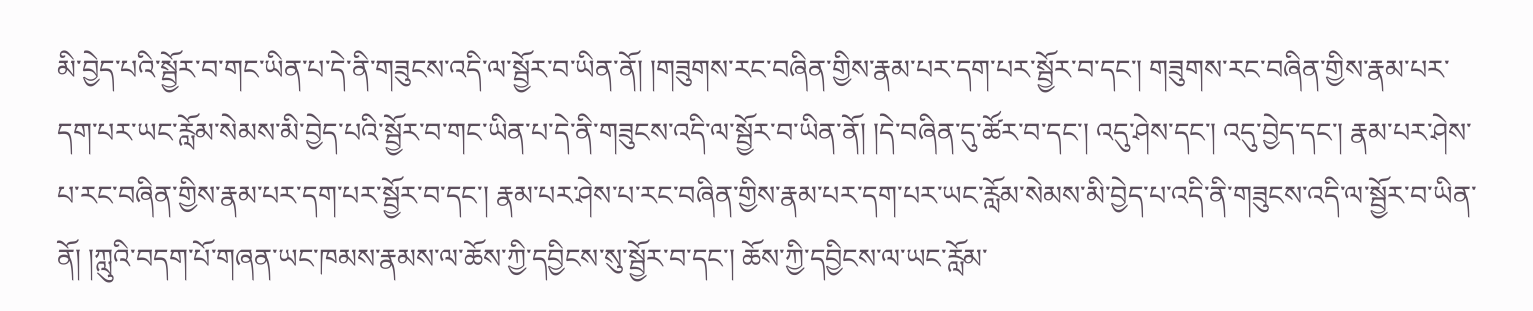མི་བྱེད་པའི་སྦྱོར་བ་གང་ཡིན་པ་དེ་ནི་གཟུངས་འདི་ལ་སྦྱོར་བ་ཡིན་ནོ། །གཟུགས་རང་བཞིན་གྱིས་རྣམ་པར་དག་པར་སྦྱོར་བ་དང་། གཟུགས་རང་བཞིན་གྱིས་རྣམ་པར་དག་པར་ཡང་རློམ་སེམས་མི་བྱེད་པའི་སྦྱོར་བ་གང་ཡིན་པ་དེ་ནི་གཟུངས་འདི་ལ་སྦྱོར་བ་ཡིན་ནོ། །དེ་བཞིན་དུ་ཚོར་བ་དང་། འདུ་ཤེས་དང་། འདུ་བྱེད་དང་། རྣམ་པར་ཤེས་པ་རང་བཞིན་གྱིས་རྣམ་པར་དག་པར་སྦྱོར་བ་དང་། རྣམ་པར་ཤེས་པ་རང་བཞིན་གྱིས་རྣམ་པར་དག་པར་ཡང་རློམ་སེམས་མི་བྱེད་པ་འདི་ནི་གཟུངས་འདི་ལ་སྦྱོར་བ་ཡིན་ནོ། །ཀླུའི་བདག་པོ་གཞན་ཡང་ཁམས་རྣམས་ལ་ཆོས་ཀྱི་དབྱིངས་སུ་སྦྱོར་བ་དང་། ཆོས་ཀྱི་དབྱིངས་ལ་ཡང་རློམ་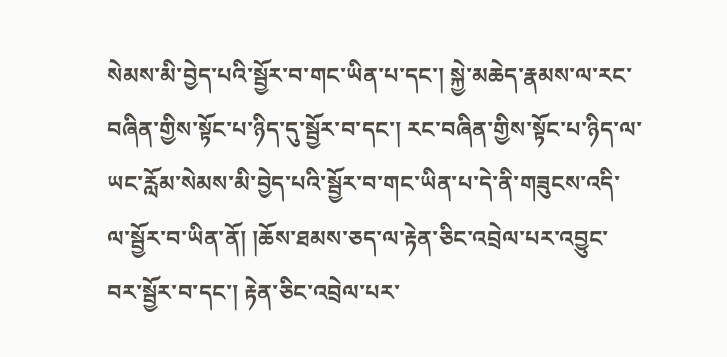སེམས་མི་བྱེད་པའི་སྦྱོར་བ་གང་ཡིན་པ་དང་། སྐྱེ་མཆེད་རྣམས་ལ་རང་བཞིན་གྱིས་སྟོང་པ་ཉིད་དུ་སྦྱོར་བ་དང་། རང་བཞིན་གྱིས་སྟོང་པ་ཉིད་ལ་ཡང་རློམ་སེམས་མི་བྱེད་པའི་སྦྱོར་བ་གང་ཡིན་པ་དེ་ནི་གཟུངས་འདི་ལ་སྦྱོར་བ་ཡིན་ནོ། །ཆོས་ཐམས་ཅད་ལ་རྟེན་ཅིང་འབྲེལ་པར་འབྱུང་བར་སྦྱོར་བ་དང་། རྟེན་ཅིང་འབྲེལ་པར་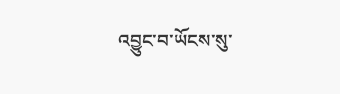འབྱུང་བ་ཡོངས་སུ་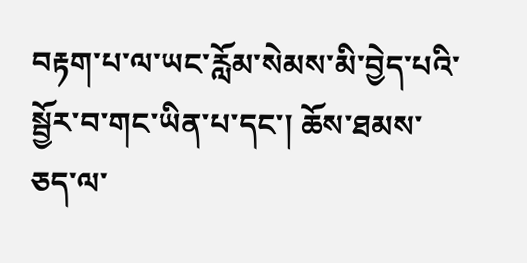བརྟག་པ་ལ་ཡང་རློམ་སེམས་མི་བྱེད་པའི་སྦྱོར་བ་གང་ཡིན་པ་དང་། ཆོས་ཐམས་ཅད་ལ་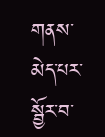གནས་མེད་པར་སྦྱོར་བ་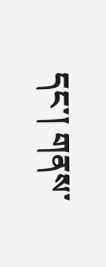དང་། གནས་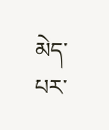མེད་པར་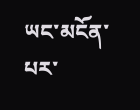ཡང་མངོན་པར་